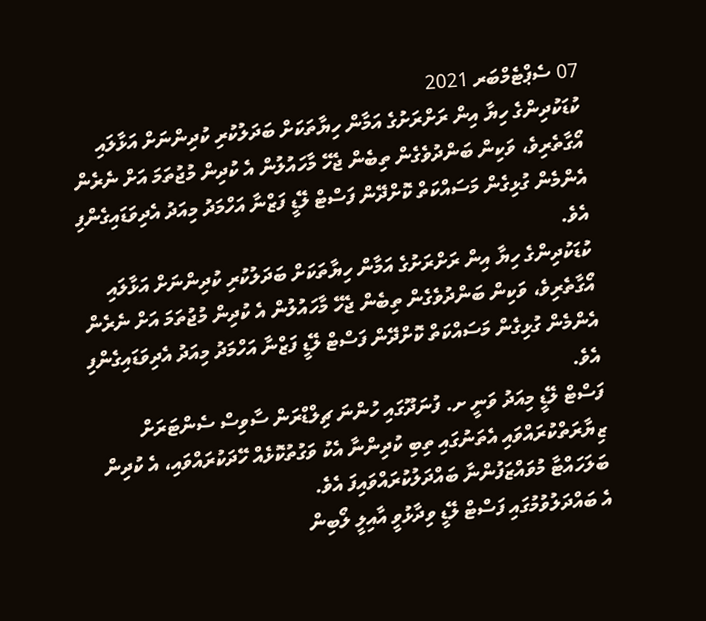07 ސެޕްޓެމްބަރ 2021
ކުޑަކުދިންގެ ހިޔާ އިން ރަށްރަށުގެ އަމާން ހިޔާތަކަށް ބަދަލުކުރި ކުދިންނަށް އަޅާލައި އޯގާތެރިވެ، ވަކިން ބަންދުވެގެން ތިބެން ޖެހޭ މާހައުލުން އެ ކުދިން މުޖުތަމަ އަށް ނެރެން އެންމެން ގުޅިގެން މަސައްކަތް ކޮށްދޭން ފަސްޓް ލޭޑީ ފަޒްނާ އަހްމަދު މިއަދު އެދިވަޑައިގެންފި އެވެ.
ކުޑަކުދިންގެ ހިޔާ އިން ރަށްރަށުގެ އަމާން ހިޔާތަކަށް ބަދަލުކުރި ކުދިންނަށް އަޅާލައި އޯގާތެރިވެ، ވަކިން ބަންދުވެގެން ތިބެން ޖެހޭ މާހައުލުން އެ ކުދިން މުޖުތަމަ އަށް ނެރެން އެންމެން ގުޅިގެން މަސައްކަތް ކޮށްދޭން ފަސްޓް ލޭޑީ ފަޒްނާ އަހްމަދު މިއަދު އެދިވަޑައިގެންފި އެވެ.
ފަސްޓް ލޭޑީ މިއަދު ވަނީ ށ. ފުނަދޫގައި ހުންނަ ޗިލްޑްރަން ސާވިސް ސެންޓަރަށް ޒިޔާރަތްކުރައްވައި އެތަނުގައި ތިބި ކުދިންނާ އެކު ވަގުތުކޮޅެއް ހޭދަކުރައްވައި، އެ ކުދިން ބަލަހައްޓާ މުވައްޒަފުންނާ ބައްދަލުކުރައްވައިފަ އެވެ.
އެ ބައްދަލުވުމުގައި ފަސްޓް ލޭޑީ ވިދާޅުވީ އާއިލީ ލޯބިން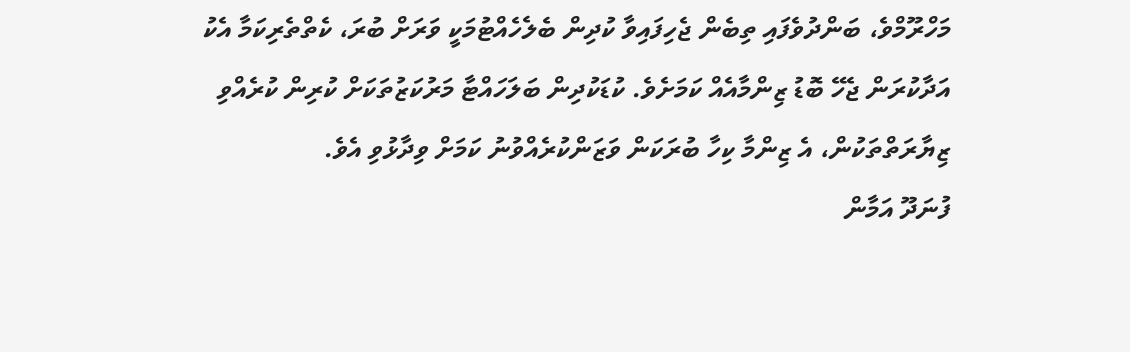މަހްރޫމްވެ، ބަންދުވެފައި ތިބެން ޖެހިފައިވާ ކުދިން ބެލެހެއްޓުމަކީ ވަރަށް ބުރަ، ކެތްތެރިކަމާ އެކު އަދާކުރަން ޖެހޭ ބޮޑު ޒިންމާއެއް ކަމަށެވެ. ކުޑަކުދިން ބަލަހައްޓާ މަރުކަޒުތަކަށް ކުރިން ކުރެއްވި ޒިޔާރަތްތަކުން، އެ ޒިންމާ ކިހާ ބުރަކަން ވަޒަންކުރެއްވުނު ކަމަށް ވިދާޅުވި އެވެ.
ފުނަދޫ އަމާން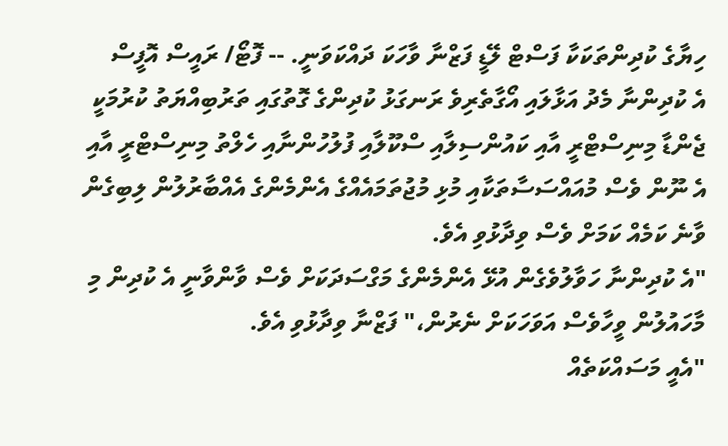ހިޔާގެ ކުދިންތަކަކާ ފަސްޓް ލޭޑީ ފަޒްނާ ވާހަކަ ދައްކަވަނީ. -- ފޮޓޯ/ ރައީސް އޮފީސް
އެ ކުދިންނާ މެދު އަޅާލައި އޯގާތެރިވެ ރަނގަޅު ކުދިންގެ ގޮތުގައި ތަރުބިއްޔަތު ކުރުމަކީ ޖެންޑާ މިނިސްޓްރީ އާއި ކައުންސިލާއި ސްކޫލާއި ފުލުހުންނާއި ހެލްތު މިނިސްޓްރީ އާއި އެ ނޫން ވެސް މުއައްސަސާތަކާއި މުޅި މުޖުތަމައެއްގެ އެންމެންގެ އެއްބާރުލުން ލިބިގެން ވާނެ ކަމެއް ކަމަށް ވެސް ވިދާޅުވި އެވެ.
"އެ ކުދިންނާ ހަވާލުވެގެން އުޅޭ އެންމެންގެ މަގްސަދަކަށް ވެސް ވާންވާނީ އެ ކުދިން މި މާހައުލުން ވީހާވެސް އަވަހަކަށް ނެރުން،" ފަޒްނާ ވިދާޅުވި އެވެ.
"އެއީ މަސައްކަތެއް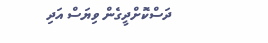ދަސްކޮށްދީގެން ވިޔަސް އަދި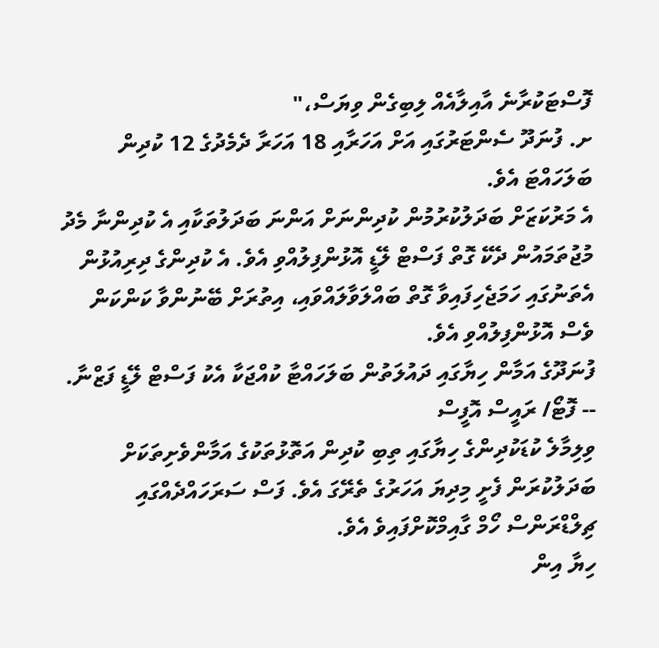ފޮސްޓަކުރާނެ އާއިލާއެއް ލިބިގެން ވިޔަސް،"
ށ. ފުނަދޫ ސެންޓަރުގައި އަށް އަހަރާއި 18 އަހަރާ ދެމެދުގެ 12 ކުދިން ބަލަހައްޓަ އެވެ.
އެ މަރުކަޒަށް ބަދަލުކުރުމުން ކުދިންނަށް އަންނަ ބަދަލުތަކާއި އެ ކުދިންނާ މެދު މުޖުތަމައުން ދެކޭ ގޮތް ފަސްޓް ލޭޑީ އޮޅުންފިލުއްވި އެވެ. އެ ކުދިންގެ ދިރިއުޅުން އެތަނުގައި ހަމަޖެހިފައިވާ ގޮތް ބައްލަވާލައްވައި، އިތުރަށް ބޭނުންވާ ކަންކަން ވެސް އޮޅުންފިލުއްވި އެވެ.
ފުނަދޫގެ އަމާން ހިޔާގައި ދައުލަތުން ބަލަހައްޓާ ކުއްޖަކާ އެކު ފަސްޓް ލޭޑީ ފަޒްނާ. -- ފޮޓޯ/ ރައީސް އޮފީސް
ވިލިމާލެ ކުޑަކުދިންގެ ހިޔާގައި ތިބި ކުދިން އަތޮޅުތަކުގެ އަމާންވެށިތަކަށް ބަދަލުކުރަން ފެށީ މިދިޔަ އަހަރުގެ ތެރޭގަ އެވެ. ފަސް ސަރަހައްދެއްގައި ޗިލްޑްރަންސް ހޯމް ގާއިމްކޮށްފައިވެ އެވެ.
ހިޔާ އިން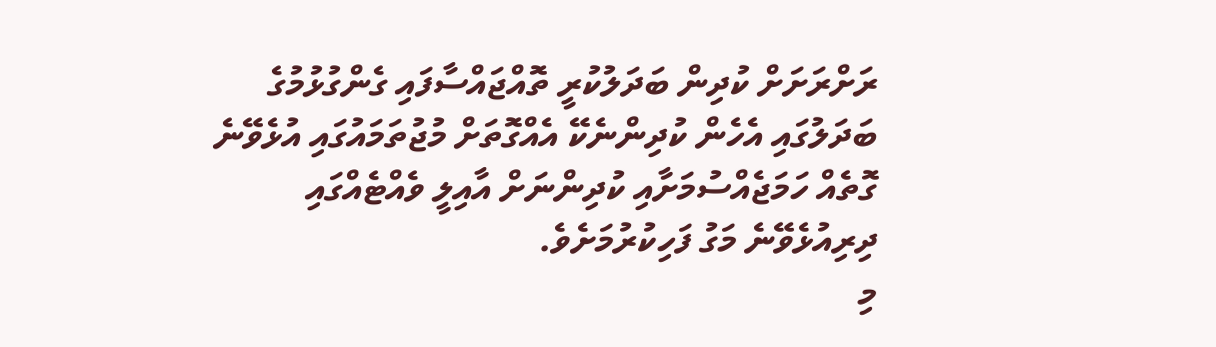ރަށްރަށަށް ކުދިން ބަދަލުކުރީ ތޮއްޖައްސާފައި ގެންގުޅުމުގެ ބަދަލުގައި އެހެން ކުދިންނެކޭ އެއްގޮތަށް މުޖުތަމައުގައި އުޅެވޭނެ ގޮތެއް ހަމަޖެއްސުމަށާއި ކުދިންނަށް އާއިލީ ވެއްޓެއްގައި ދިރިއުޅެވޭނެ މަގު ފަހިކުރުމަށެވެ.
މި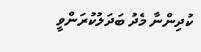ކުދިންނާ މެދު ބަދަލުކުރަންވީ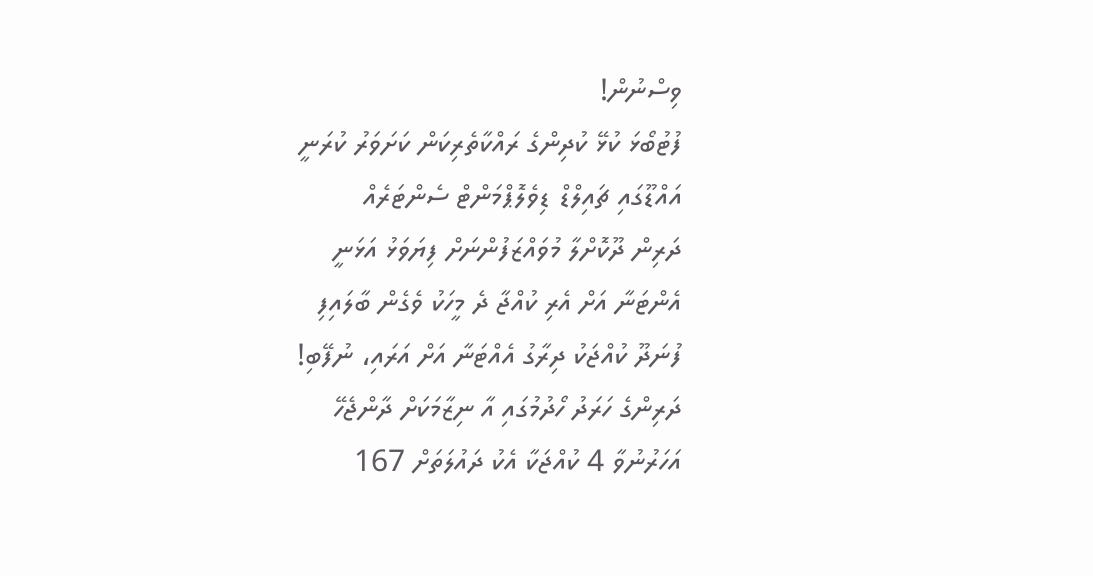ވިސްނުން!
ފުޓުބޯޅަ ކުޅޭ ކުދިންގެ ރައްކާތެރިކަން ކަށަވަރު ކުރަނީ
އައްޑޫގައި ޗައިލްޑް ޑިވެލޮޕްމަންޓް ސެންޓަރެއް
ދަރިން ދޫކޮށްލާ މުވައްޒަފުންނަށް ފިޔަވަޅު އަޅަނީ
އެންޓަނާ އަށް އެރި ކުއްޖާ ދެ މީހަކު ވެގެން ބާލައިފި
ފުނަދޫ ކުއްޖަކު ދިރާގު އެއްޓަނާ އަށް އަރައި، ނުފޭބި!
ދަރިންގެ ހަރަދު ހޯދުމުގައި އާ ނިޒާމަކަށް ދާންޖެހޭ
އަހަރުނުވާ 4 ކުއްޖަކާ އެކު ދައުލަތަށް 167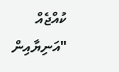ކުއްޖެއް
"އަނިޔާއިން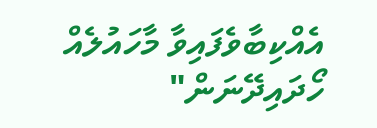އެއްކިބާވެފައިވާ މާހައުލެއް ހޯދައިދޭނަން"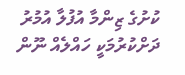ކުށުގެ ޒިންމާ އުފުލާ އުމުރު ދަށްކުރުމަކީ ހައްލެއް ނޫން